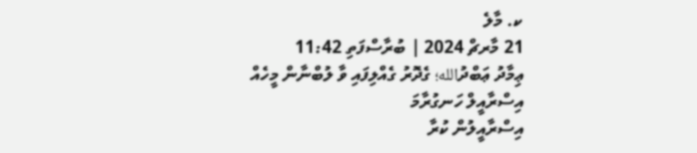ކ. މާލެ
21 މާރޗް 2024 | ބުރާސްފަތި 11:42
ޢިމާދު ޢަބްދުالله؛ ގެދޮރު ގެއްލިފައި ވާ ލުބްނާން މީހެއް
އިސްރާއީލް ހަނގުރާމަ
އިސްރާއީލުން ކުރާ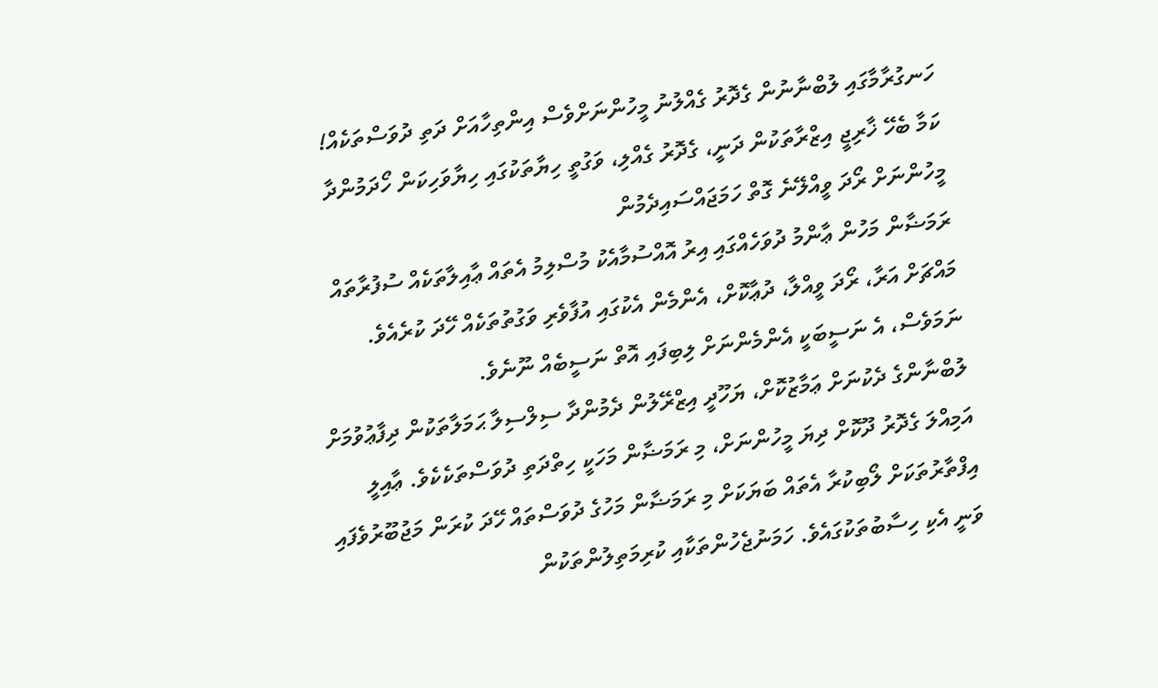ހަނގުރާމާގައި ލުބްނާނުން ގެދޮރު ގެއްލުނު މީހުންނަށްވެސް އިންތިހާއަށް ދަތި ދުވަސްތަކެއް!
ކަމާ ބެހޭ ޚާރިޖީ އިޒްރާތަކުން ދަނީ، ގެދޮރު ގެއްލި، ވަގުތީ ހިޔާތަކުގައި ހިޔާވަހިކަން ހޯދަމުންދާ މީހުންނަށް ރޯދަ ވީއްލޭނެ ގޮތް ހަމަޖައްސައިދެމުން
ރަމަޟާން މަހުން ޢާންމު ދުވަހެއްގައި އިރު އޮއްސުމާއެކު މުސްލިމު އެތައް ޢާއިލާތަކެއް ސުފުރާތައް މައްޗަށް އަރާ، ރޯދަ ވީއްލާ، ދުޢާކޮށް، އެންމެން އެކުގައި އުފާވެރި ވަގުތުތަކެއް ހޭދަ ކުރެއެވެ. ނަމަވެސް، އެ ނަސީބަކީ އެންމެންނަށް ލިބިފައި އޮތް ނަސީބެއް ނޫނެވެ.
ލުބްނާންގެ ދެކުނަށް ޢަމާޒުކޮށް، ޔަހޫދީ އިޒްރޭލުން ދެމުންދާ ސިލްސިލާ ޙަމަލާތަކުން ދިފާޢުވުމަށް އަމިއްލަ ގެދޮރު ދޫކޮށް ދިޔަ މީހުންނަށް، މި ރަމަޟާން މަހަކީ ހިތްދަތި ދުވަސްތަކެކެވެ. ޢާއިލީ އިފްތާރުތަކަށް ލޯބިކުރާ އެތައް ބަޔަކަށް މި ރަމަޟާން މަހުގެ ދުވަސްތައް ހޭދަ ކުރަން މަޖުބޫރުވެފައި ވަނީ އެކި ހިސާބުތަކުގައެވެ. ހަމަނުޖެހުންތަކާއި ކުރިމަތިލުންތަކުން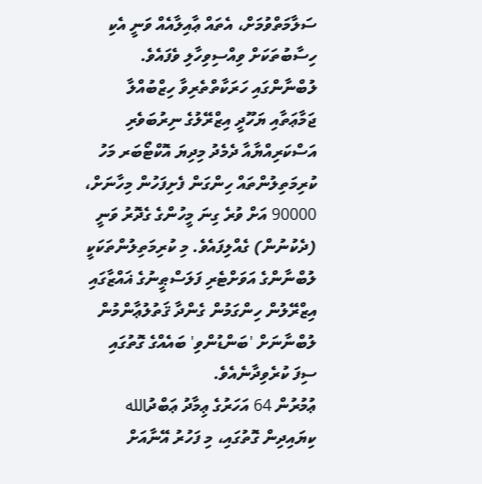ސަލާމަތްވުމަށް، އެތައް ޢާއިލާއެއް ވަނީ އެކި ހިސާބުތަކަށް ވިއްސިވިހާލި ވެފައެވެ.
ލުބްނާންގައި ހަރަކާތްތެރިވާ ހިޒްބުއްލާ ޖަމާޢަތާއި ޔަހޫދީ އިޒްރޭލުގެ ނިރުބަވެރި އަސްކަރިއްޔާއާ ދެމެދު މިދިޔަ އޮކްޓޯބަރ މަހު ކުރިމަތިލުންތައް ހިންގަން ފެށިފަހުން މިހާނަށް، 90000 އަށް ވުރެ ގިނަ މީހުންގެ ގެދޮރު ވަނީ (ދެކުނުން) ގެއްލިފައެވެ. މި ކުރިމަތިލުންތަކަކީ ލުބްނާންގެ އަވަށްޓެރި ފަލަސްޠީނުގެ ޣައްޒާގައި އިޒްރޭލުން ހިންގަމުން ގެންދާ ޤަތުލުޢާންމުން ލުބްނާނަށް 'ބަންޑުންވި' ބައެއްގެ ގޮތުގައި ސިފަ ކުރެވިދާނެއެވެ.
ޢުމުރުން 64 އަހަރުގެ ޢިމާދު ޢަބްދުالله ކިޔައިދިން ގޮތުގައި، މި ފަހުރު އޭނާއަށް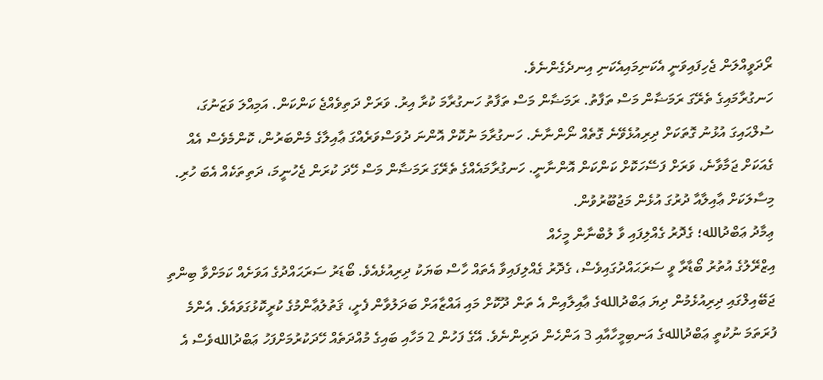ރޯދަވީއްލަން ޖެހިފައިވަނީ އެކަނިމައިއެކަނި އިނދެގެންނެވެ.
ހަނގުރާމައިގެ ތެރޭގަ ރަމަޟާން މަސް ތަފާތު. ރަމަޟާން މަސް ތަފާތު ހަނގުރާމަ ކުރާ އިރު. ވަރަށް ދަތިވެއްޖެ ކަންކަން. އަމިއްލަ ވަޒަނުގަ، ސުލްޙައިގަ އުޅުނު ގޮތަކަށް ދިރިއުޅެވޭނެ ގޮތެއް ނޯންނާނެ. ހަނގުރާމަ ނުކޮށް އޮންނަ ދުވަސްވަރެއްގަ ޢާއިލާގެ މެންބަރުން، ކޮންމެވެސް އެއް ގެއަކަށް ޖަމާވާނެ، ވަރަށް ފަސޭހަކޮށް ކަންކަން އޮންނާނީ. ހަނގުރާމައެއްގެ ތެރޭގަ ރަމަޟާން މަސް ހޭދަ ކުރަން ޖެހުނީމަ، ދަތިތަކެއް އެބަ ހުރި. މިސާލަކަށް ޢާއިލާއާ ދުރުގަ އުޅެން މަޖުބޫރުވުން.
ޢިމާދު ޢަބްދުالله؛ ގެދޮރު ގެއްލިފައި ވާ ލުބްނާން މީހެއް
އިޒްރޭލުގެ އުތުރު ބޯޑާރާ ވީ ސަރަޙައްދުގައިވެސް، ގެދޮރު ގެއްލިފައިވާ އެތައް ހާސް ބަޔަކު ދިރިއުޅެއެވެ. ބޯޑަރު ސަރަޙައްދުގެ އަވަށެއް ކަމަށްވާ ބިންތި ޖަބޭއިލްގައި ދިރިއުޅެމުން ދިޔަ ޢަބްދުاللهގެ ޢާއިލާއިން އެ ތަން ދޫކޮށް މައި ޣައްޒާއަށް ބަދަލުވާން ފެށީ، ޤަތުލުޢާންމުގެ ކުރީކޮޅުގަވައެވެ. އެންމެ ފުރަތަމަ ނުކުތީ ޢަބްދުاللهގެ އަނބިމީހާއާއި 3 އަންހެން ދަރިންނެވެ. އޭގެ ފަހުން 2 މަހާއި ބައިގެ މުއްދަތެއް ހޭދަކުރުމަށްފަހު ޢަބްދުاللهވެސް އެ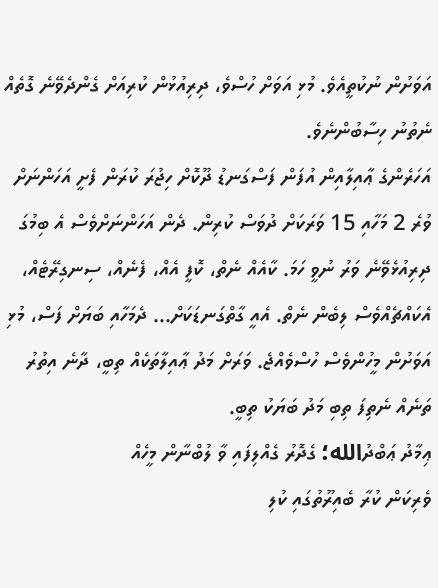އަވަށުން ނުކުތީއެވެ. މުޅި އަވަށް ހުސްވެ، ދިރިއުޅުން ކުރިއަށް ގެންދެވޭނެ ގޮތެއް ނެތުނު ހިސާބުންނެވެ.
އަހަރެންގެ ޢާއިލާއިން އުފަން ފަސްގަނޑު ދޫކޮށް ހިޖުރަ ކުރަން ފެށީ އަހަންނަށް ވުރެ 2 މަހާއި 15 ވަރަކަށް ދުވަސް ކުރިން. ދެން އަހަންނަށްވެސް އެ ބިމުގަ ދިރިއުޅެވޭނެ ވަރު ނުވީ ހަމަ. ކާއެއް ނެތް، ކޮފީ އެއް، ފެނެއް، ސިނގިރޭޓެއް، އެކައްޗެއްވެސް ލިބެން ނެތް. އެއީ ގާތްގަނޑަކަށް... ދެމަހާއި ބަޔަށް ފަސް، މުޅި އަވަށުން މީހުންވެސް ހުސްވެއްޖެ. ވަރަށް މަދު ޢާއިލާތަކެއް ތިބީ، ދާނެ އިތުރު ތަނެއް ނެތިފަ ތިބި މަދު ބަޔަކު ތިބީ.
ޢިމާދު ޢަބްދުالله؛ ގެދޮރު ގެއްލިފައި ވާ ލުބްނާން މީހެއް
ވެރިކަން ކުރާ ބެއިރޫތުގައި ކުލި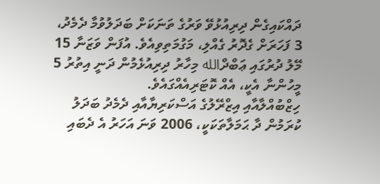ދައްކައިގެން ދިރިއުޅުވޭ ވަރުގެ ތަނަކަށް ބަދަލުވުމާ ދެމެދު، 3 ފަހަރަށް ގެދޮރު ގެއްލި، މަގުމަތިވިއެވެ. އުފަން ވަޒަނާ 15 މޭލު ދުރުގައި ޢަބްދްالله މިހާރު ދިރިއުޅެމުން ދަނީ އިތުރު 5 މީހުންނާ އެކީ، އެއް ކޮޓަރިއެއްގައެވެ.
ހިޒްބުއްލާއާއި އިޒްރޭލުގެ އަސްކަރިޔާއާއި ދެމެދު ބަދަލު ކުރަމުން ދާ ޙަމަލާތަކަކީ، 2006 ވަނަ އަހަރު އެ ދެބައި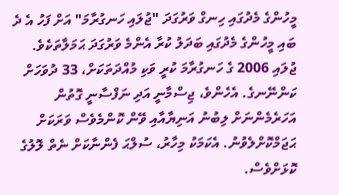މީހުންގެ މެދުގައި ހިނގް ވަރުގަދަ "ޖުލައި ހަނގުރާމަ" އަށް ފަހު އެ ދެ ބައި މީހުންގެ މެދުގައި ބަދަލު ކުރާ އެންމެ ވަރުގަދަ ޙަމަލާތަކެވެ.
ޖުލައި 2006 ގެ ހަނގުރާމަ ކުރީ ވަކި މުއްދަތަކަށް، 33 ދުވަހަށް ކަންނޭނގެ. އެހެންވެ، ޖިސްމާނީ އަދި ނަފްސާނީ ގޮތުން އަހަރެމެންނަށް ލިބުނު އަނިޔާއާއި ވޭން ކޮންމެވެސް ވަރަކަށް ޙަޖަމްކޮށްލެވުނު. އެކަމަކު މިހާރު، ސުލްޙަ ފެންނާކަށް ނެތް ލޮލުގެ ކޮޅަށްވެސް.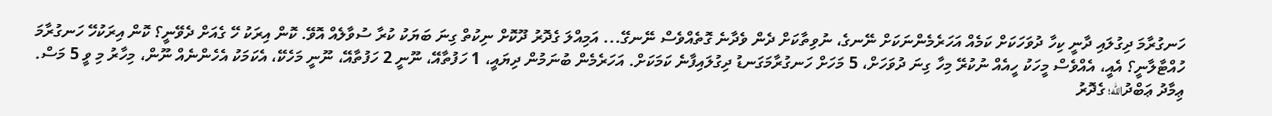ހަނގުރާމަ ދިގުލައި ދާނީ ކިހާ ދުވަހަކަށް ކަމެއް އަހަރެމެންނަކަށް ނޭނގެ، ނުވިތާކަށް ދެން ވެދާނެ ގޮތެއްވެސް ނޭނގޭ... އަމިއްލަ ގެދޮރު ދޫކޮށް ނިކުތް ގިނަ ބަޔަކު ކުރާ ސުވާލެއް އޮވޭ. ކޮން އިރަކު ހޭ ގެއަށް ދެވޭނީ؟ ކޮން އިރަކުހޭ ހަނގުރާމަ ހުއްޓާލާނީ؟ އެއީ، އެއްވެސް މީހަކު ހީއެއް ނުކުރޭ މިހާ ގިނަ ދުވަހަށް، 5 މަހަށް ހަނގުރާމަގަނޑު ދިގުލައިފާނެ ކަމަކަށް. އަހަރެމެން ބުނަމުން ދިޔައީ، 1 ހަފުތާއޭ، ނޫނީ 2 ހަފުތާއޭ، ނޫނީ މަހެކޭ، އެކަމަކު އެހެންނެއް ނޫން، މިހާރު މި ވީ 5 މަސް.
ޢިމާދު ޢަބްދުالله؛ ގެދޮރު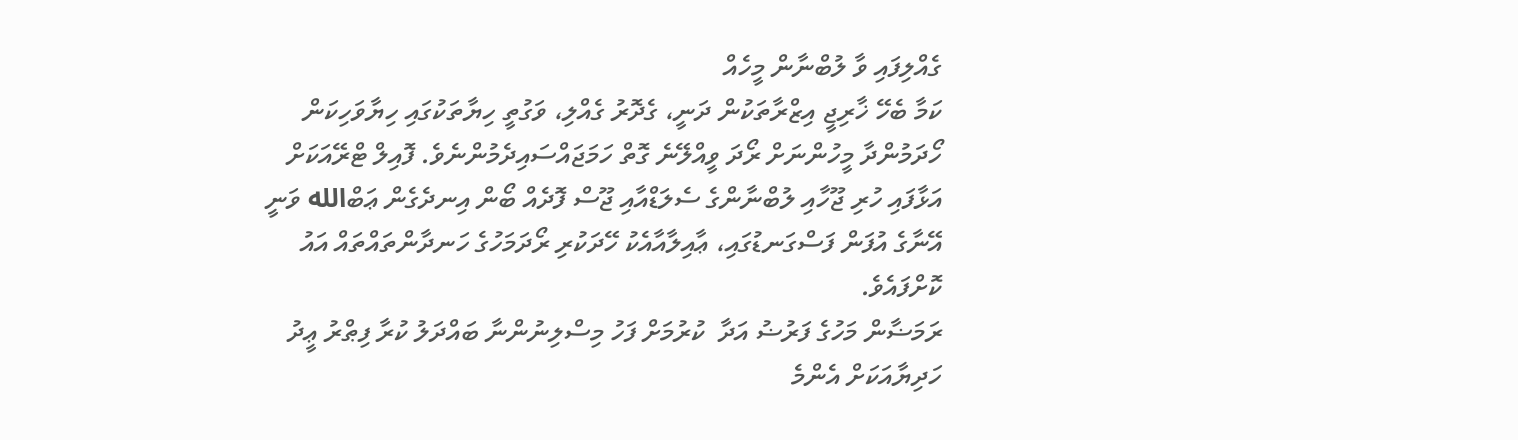ގެއްލިފައި ވާ ލުބްނާން މީހެއް
ކަމާ ބެހޭ ޚާރިޖީ އިޒްރާތަކުން ދަނީ، ގެދޮރު ގެއްލި، ވަގުތީ ހިޔާތަކުގައި ހިޔާވަހިކަން ހޯދަމުންދާ މީހުންނަށް ރޯދަ ވީއްލޭނެ ގޮތް ހަމަޖައްސައިދެމުންނެވެ. ފޮއިލް ޓްރޭއަކަށް އަޅާފައި ހުރި ޖޫހާއި ލުބްނާންގެ ސެލަޑްއާއި ޖޫސް ފޮދެއް ބޯން އިނދެގެން ޢަބްالله ވަނީ އޭނާގެ އުފަން ފަސްގަނޑުގައި، ޢާއިލާއާއެކު ހޭދަކުރި ރޯދަމަހުގެ ހަނދާންތައްތައް އައު ކޮށްފައެވެ.
ރަމަޟާން މަހުގެ ފަރުޟު އަދާ  ކުރުމަށް ފަހު މިސްލިނުންނާ ބައްދަލު ކުރާ ފިޠްރު ޢީދު ހަދިޔާއަކަށް އެންމެ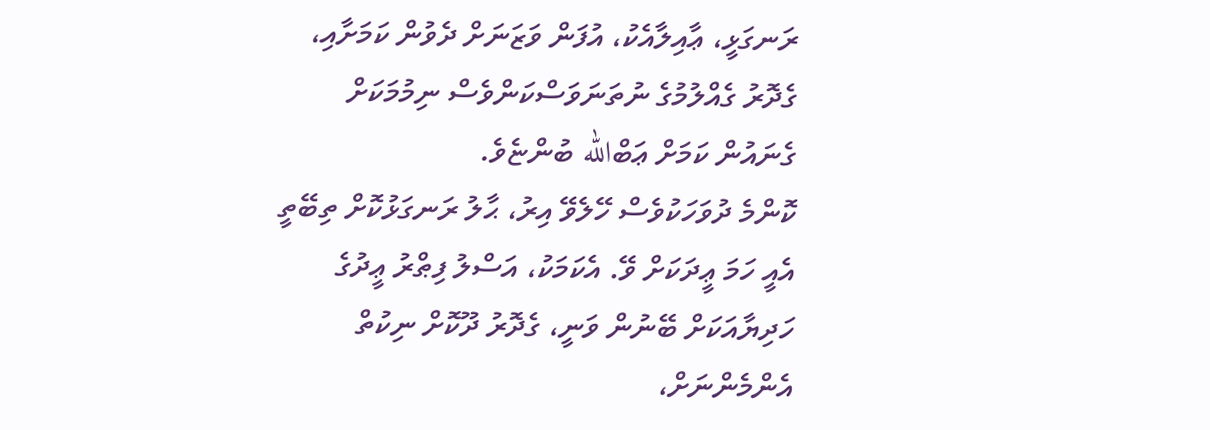ރަނގަޅީ، ޢާއިލާއެކު، އުފަން ވަޒަނަށް ދެވުން ކަމަށާއި، ގެދޮރު ގެއްލުމުގެ ނުތަނަވަސްކަންވެސް ނިމުމަކަށް ގެނައުން ކަމަށް ޢަބްالله ބުންޏެވެ.
ކޮންމެ ދުވަހަކުވެސް ހޭލެވޭ އިރު، ޙާލު ރަނގަޅުކޮށް ތިބޭތީ އެއީ ހަމަ ޢީދަކަށް ވޭ. އެކަމަކު، އަސްލު ފިޠްރު ޢީދުގެ ހަދިޔާއަކަށް ބޭނުން ވަނީ، ގެދޮރު ދޫކޮށް ނިކުތް އެންމެންނަށް،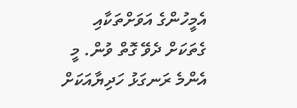އެމީހުންގެ އަވަށްތަކާއި ގެތަކަށް ދެވޭ ގޮތް ވުން. މީ އެންމެ ރަނގަޅު ހަދިޔާއަކަށް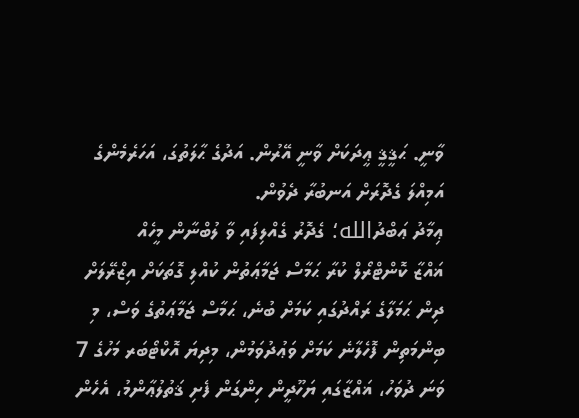ވާނީ. ޙަޤީޤީ ޢީދަކަށް ވާނީ އޭރުން. އަދުގެ ޙާލަތުގަ، އަހަރެމެންގެ އަމިއްލަ ގެދޮރަށް އަނބުރާ ދެވުން.
ޢިމާދު ޢަބްދުالله؛ ގެދޮރު ގެއްލިފައި ވާ ލުބްނާން މީހެއް
ޣައްޒާ ކޮންޓްރޯލް ކުރާ ޙަމާސް ޖަމާޢަތުން ކުއްލި ގޮތަކަށް އިޒްރޭލަށް ދިން ޙަމަލާގެ ރައްދުގައި ކަމަށް ބުނެ، ޙަމާސް ޖަމާޢަތުގެ ވަސް، މި ބިންމަތިން ފޮހެލާނެ ކަމަށް ވަޢުދުވަމުން، މިދިޔަ އޮކްޓޯބަރ މަހުގެ 7 ވަނަ ދުވަހު، ޣައްޒާގައި ޔަހޫދީން ހިންގަން ފެށި ޤަތުލުޢާންމު، އެހެން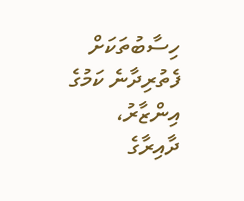ހިސާބުތަކަށް ފެތުރިދާނެ ކަމުގެ އިންޒާރު، ދާއިރާގެ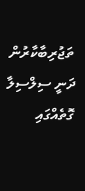ތަޖުރިބާކާރުން ދަނީ ސިލްސިލާ ގޮތެއްގައި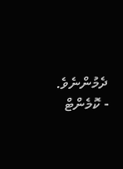ދެމުންނެވެ.
- ކޮމެންޓް